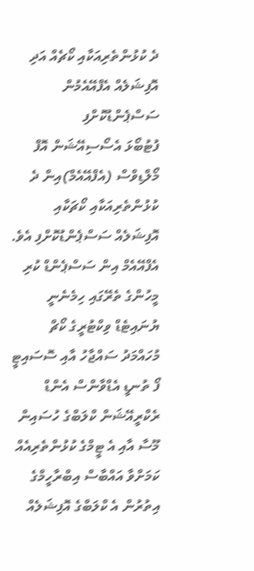ދެ ކުޅުންތެރިއަކާއި ކޯޗެއް އަދި އޮފިޝަލެއް އެފްއޭއެމުން ސަސްޕެންޑުކޮށްފި
ފުޓުބޯޅަ އެސޯސިއޭޝަން އޮފް މޯލްޑިވްސް (އެފްއޭއެމް)އިން ދެ ކުޅުންތެރިއަކާއި ކޯޗަކާއި އޮފިޝަލެއް ސަސްޕެންޑުކޮށްފި އެވެ.
އެފްއޭއެމް އިން ސަސްޕެންޑް ކުރި މީހުންގެ ތެރޭގައި ހިމެނެނީ ޔުނައިޓެޑް ވިކްޓުރީގެ ކޯޗް މުހައްމަދު ސައްޖާހު އާއި ސޮސައިޓީ ފޯ ތުނޑީ އެޑްވާންސް އެންޑް ރެކްރީއޭޝަން ކްލަބްގެ ހުސައިން މޫސާ އާއި އެ ޓީމްގެ ކުޅުންތެރިއެއް ކަމަށްވާ އައްބާސް އިބްރާހީމްގެ އިތުރުން އެ ކްލަބްގެ އޮފިޝަލެއް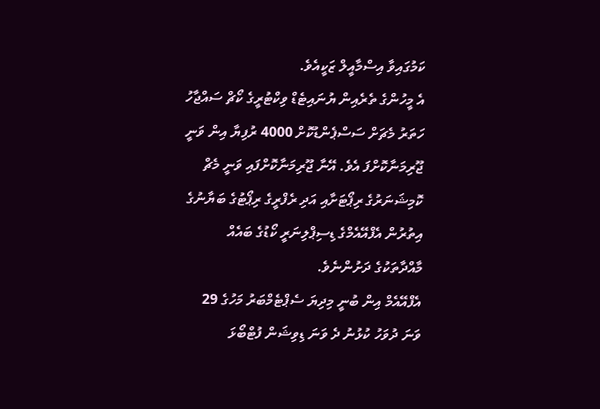ކަމުގައިވާ އިސްމާއީލް ޒަކީއެވެ.
އެ މީހުންގެ ތެރެއިން ޔުނައިޓެޑް ވިކްޓުރީގެ ކޯޗް ސައްޖާހު ހަތަރު މެޗަށް ސަސްޕެންޑުކޮށް 4000 ރުފިޔާ އިން ވަނީ ޖޫރިމަނާކޮށްފަ އެވެ. އޭނާ ޖޫރިމަނާކޮށްފައި ވަނީ މެޗް ކޮމިޝަނަރުގެ ރިޕޯޓަށާއި އަދި ރެފްރީގެ ރިޕޯޓުގެ ބަޔާނުގެ އިތުރުން އެފްއޭއެމްގެ ޑިސިޕްލިނަރީ ކޯޑުގެ ބައެއް މާއްދާތަކުގެ ދަށުންނެވެ.
އެފްއޭއެމް އިން ބުނީ މިދިޔަ ސެޕްޓެމްބަރު މަހުގެ 29 ވަނަ ދުވަހު ކުޅުނު ދެ ވަނަ ޑިވިޝަން ފުޓްބޯޅަ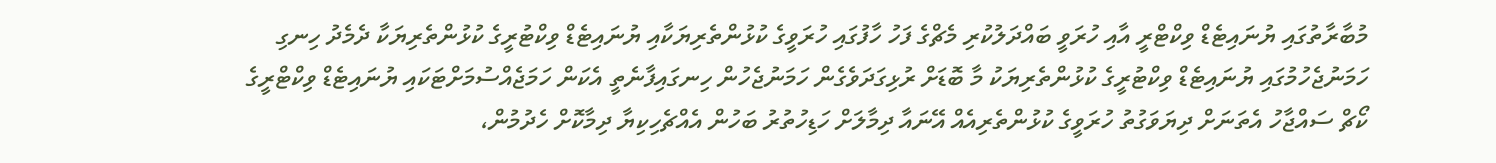މުބާރާތުގައި ޔުނައިޓެޑް ވިކްޓްރީ އާއި ހުރަވީ ބައްދަލުކުރި މެޗްގެ ފަހު ހާފުގައި ހުރަވީގެ ކުޅުންތެރިޔަކާއި ޔުނައިޓެޑް ވިކްޓުރީގެ ކުޅުންތެރިޔަކާ ދެމެދު ހިނގި ހަމަނުޖެހުމުގައި ޔުނައިޓެޑް ވިކްޓުރީގެ ކުޅުންތެރިޔަކު މާ ބޮޑަށް ރުޅިގަދަވެގެން ހަމަނުޖެހުން ހިނގައިފާނެތީ އެކަން ހަމަޖެއްސުމަށްޓަކައި ޔުނައިޓެޑް ވިކްޓްރީގެ ކޯޗް ސައްޖާހު އެތަނަށް ދިޔަވަގުތު ހުރަވީގެ ކުޅުންތެރިއެއް އޭނައާ ދިމާލަށް ހަޑިހުތުރު ބަހުން އެއްޗެހިކިޔާ ދިމާކޮށް ހެދުމުން،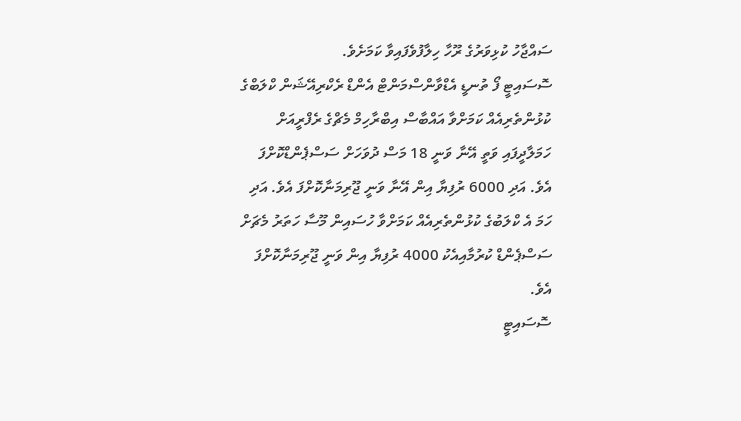ސައްޖާހު ކުޅިވަރުގެ ރޫހާ ހިލާފުވެފައިވާ ކަމަށެވެ.
ސޮސައިޓީ ފޯ ތުނޑީ އެޑްވާންސްމަންޓް އެންޑް ރެކްރިއޭޝަން ކްލަބްގެ ކުޅުންތެރިއެއް ކަމަށްވާ އައްބާސް އިބްރާހިމް މެޗްގެ ރެފްރީއަށް ހަމަލާދީފައި ވަތީ އޭނާ ވަނީ 18 މަސް ދުވަހަށް ސަސްޕެންޑްކޮށްފަ އެވެ. އަދި 6000 ރުފިޔާ އިން އޭނާ ވަނީ ޖޫރިމަނާކޮށްފަ އެވެ. އަދި ހަމަ އެ ކްލަބުގެ ކުޅުންތެރިއެއް ކަމަށްވާ ހުސައިން މޫސާ ހަތަރު މެޗަށް ސަސްޕެންޑް ކުރުމާއިއެކު 4000 ރުފިޔާ އިން ވަނީ ޖޫރިމަނާކޮށްފަ އެވެ.
ސޮސައިޓީ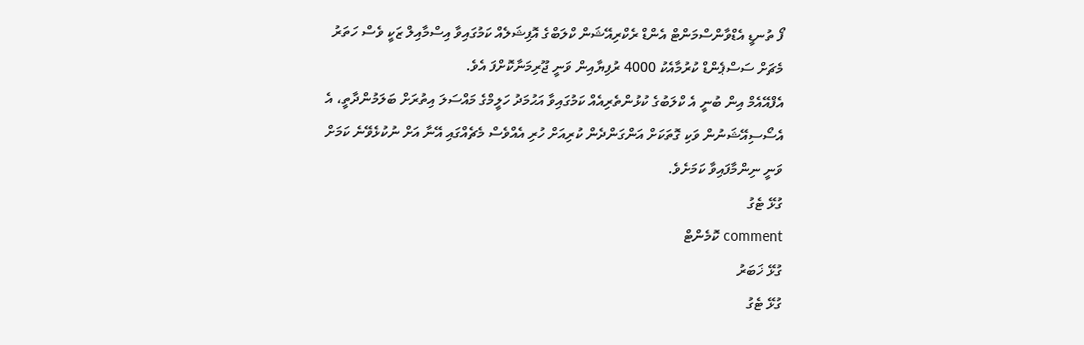ފޯ ތުނޑީ އެޑްވާންސްމަންޓް އެންޑް ރެކްރިއޭޝަން ކްލަބްގެ އޮފިޝަލެއް ކަމުގައިވާ އިސްމާއިލް ޒަކީ ވެސް ހަތަރު މެޗަށް ސަސްޕެންޑް ކުރުމާއެކު 4000 ރުފިޔާއިން ވަނީ ޖޫރިމަނާކޮށްފަ އެވެ.
އެފްއޭއެމް އިން ބުނީ އެ ކްލަބުގެ ކުޅުންތެރިއެއް ކަމުގައިވާ އަޙުމަދު ހަލީމްގެ މައްސަލަ އިތުރަށް ބަލަމުންދާތީ، އެ އެސޯސިއޭޝަނުން ވަކި ގޮތަކަށް އަންގަންދެން ކުރިއަށް ހުރި އެއްވެސް މެޗެއްގައި އޭނާ އަށް ނުކުޅެވޭނެ ކަމަށް ވަނީ ނިންމާފައިވާ ކަމަށެވެ.
ގުޅޭ ޓެގު
comment ކޮމެންޓް
ގުޅޭ ޚަބަރު
ގުޅޭ ޓެގު